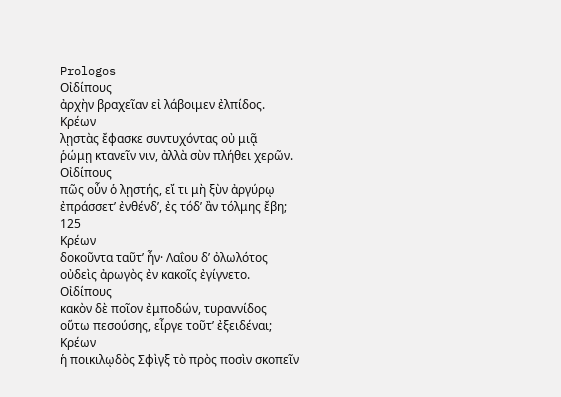Prologos
Οἰδίπους
ἀρχὴν βραχεῖαν εἰ λάβοιμεν ἐλπίδος.
Κρέων
λῃστὰς ἔφασκε συντυχόντας οὐ μιᾷ
ῥώμῃ κτανεῖν νιν, ἀλλὰ σὺν πλήθει χερῶν.
Οἰδίπους
πῶς οὖν ὁ λῃστής, εἴ τι μὴ ξὺν ἀργύρῳ
ἐπράσσετʼ ἐνθένδʼ, ἐς τόδʼ ἂν τόλμης ἔβη;
125
Κρέων
δοκοῦντα ταῦτʼ ἦν· Λαΐου δʼ ὀλωλότος
οὐδεὶς ἀρωγὸς ἐν κακοῖς ἐγίγνετο.
Οἰδίπους
κακὸν δὲ ποῖον ἐμποδών, τυραννίδος
οὕτω πεσούσης, εἶργε τοῦτʼ ἐξειδέναι;
Κρέων
ἡ ποικιλῳδὸς Σφὶγξ τὸ πρὸς ποσὶν σκοπεῖν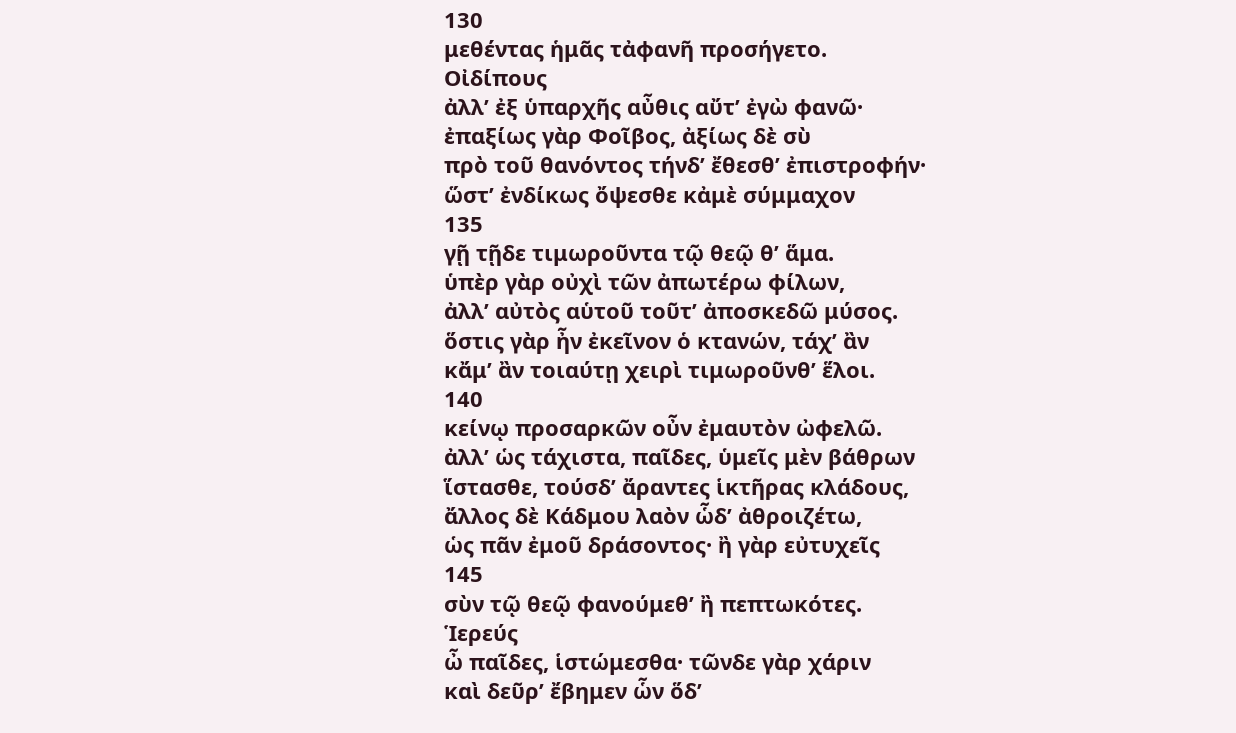130
μεθέντας ἡμᾶς τἀφανῆ προσήγετο.
Οἰδίπους
ἀλλʼ ἐξ ὑπαρχῆς αὖθις αὔτʼ ἐγὼ φανῶ·
ἐπαξίως γὰρ Φοῖβος, ἀξίως δὲ σὺ
πρὸ τοῦ θανόντος τήνδʼ ἔθεσθʼ ἐπιστροφήν·
ὥστʼ ἐνδίκως ὄψεσθε κἀμὲ σύμμαχον
135
γῇ τῇδε τιμωροῦντα τῷ θεῷ θʼ ἅμα.
ὑπὲρ γὰρ οὐχὶ τῶν ἀπωτέρω φίλων,
ἀλλʼ αὐτὸς αὑτοῦ τοῦτʼ ἀποσκεδῶ μύσος.
ὅστις γὰρ ἦν ἐκεῖνον ὁ κτανών, τάχʼ ἂν
κἄμʼ ἂν τοιαύτῃ χειρὶ τιμωροῦνθʼ ἕλοι.
140
κείνῳ προσαρκῶν οὖν ἐμαυτὸν ὠφελῶ.
ἀλλʼ ὡς τάχιστα, παῖδες, ὑμεῖς μὲν βάθρων
ἵστασθε, τούσδʼ ἄραντες ἱκτῆρας κλάδους,
ἄλλος δὲ Κάδμου λαὸν ὧδʼ ἀθροιζέτω,
ὡς πᾶν ἐμοῦ δράσοντος· ἢ γὰρ εὐτυχεῖς
145
σὺν τῷ θεῷ φανούμεθʼ ἢ πεπτωκότες.
Ἱερεύς
ὦ παῖδες, ἱστώμεσθα· τῶνδε γὰρ χάριν
καὶ δεῦρʼ ἔβημεν ὧν ὅδʼ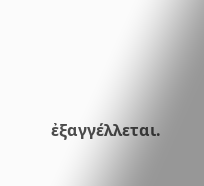ἐξαγγέλλεται.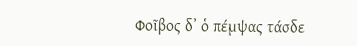Φοῖβος δʼ ὁ πέμψας τάσδε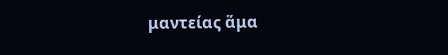μαντείας ἅμα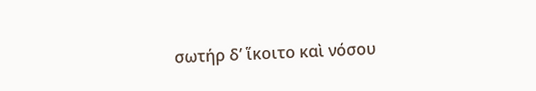σωτήρ δʼ ἵκοιτο καὶ νόσου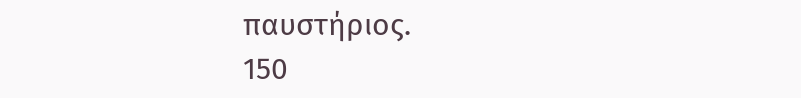παυστήριος.
150